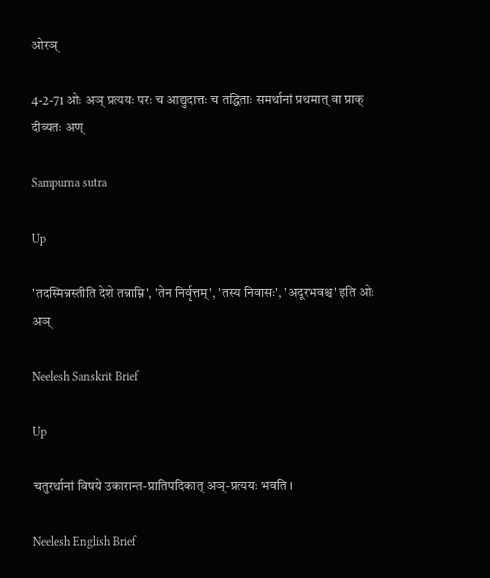ओरञ्

4-2-71 ओः अञ् प्रत्ययः परः च आद्युदात्तः च तद्धिताः समर्थानां प्रथमात् वा प्राक् दीव्यतः अण्

Sampurna sutra

Up

'तदस्मिन्नस्तीति देशे तन्नाम्नि', 'तेन निर्वृत्तम्', 'तस्य निवासः', 'अदूरभवश्च' इति ओः अञ्

Neelesh Sanskrit Brief

Up

चतुरर्थानां विषये उकारान्त-प्रातिपदिकात् अञ्-प्रत्ययः भवति ।

Neelesh English Brief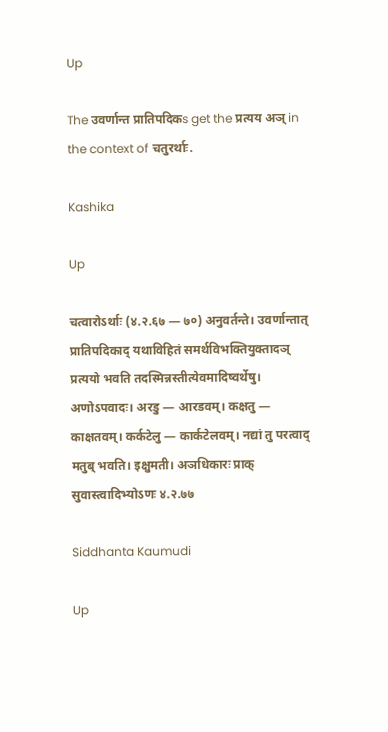Up

The उवर्णान्त प्रातिपदिकs get the प्रत्यय अञ् in the context of चतुरर्थाः.

Kashika

Up

चत्वारोऽर्थाः (४.२.६७ — ७०) अनुवर्तन्ते। उवर्णान्तात् प्रातिपदिकाद् यथाविहितं समर्थविभक्तियुक्तादञ् प्रत्ययो भवति तदस्मिन्नस्तीत्येवमादिष्वर्थेषु। अणोऽपवादः। अरडु — आरडवम्। कक्षतु — काक्षतवम्। कर्कटेलु — कार्कटेलवम्। नद्यां तु परत्वाद् मतुब् भवति। इक्षुमती। अञधिकारः प्राक् सुवास्त्वादिभ्योऽणः ४.२.७७

Siddhanta Kaumudi

Up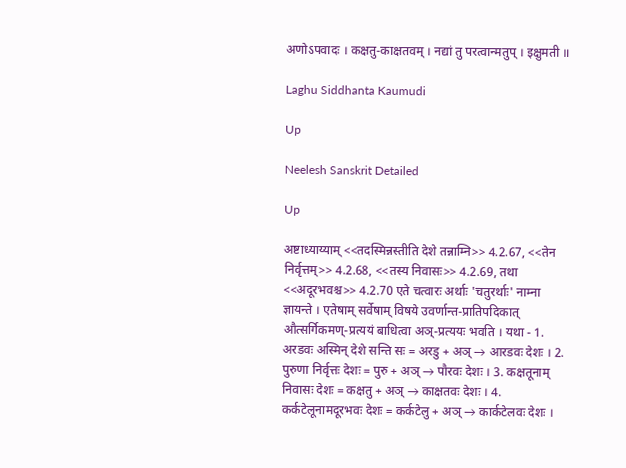अणोऽपवादः । कक्षतु-काक्षतवम् । नद्यां तु परत्वान्मतुप् । इक्षुमती ॥

Laghu Siddhanta Kaumudi

Up

Neelesh Sanskrit Detailed

Up

अष्टाध्याय्याम् <<तदस्मिन्नस्तीति देशे तन्नाम्नि>> 4.2.67, <<तेन निर्वृत्तम्>> 4.2.68, <<तस्य निवासः>> 4.2.69, तथा <<अदूरभवश्च>> 4.2.70 एते चत्वारः अर्थाः 'चतुरर्थाः' नाम्ना ज्ञायन्ते । एतेषाम् सर्वेषाम् विषये उवर्णान्त-प्रातिपदिकात् औत्सर्गिकमण्-प्रत्ययं बाधित्वा अञ्-प्रत्ययः भवति । यथा - 1. अरडवः अस्मिन् देशे सन्ति सः = अरडु + अञ् → आरडवः देशः । 2. पुरुणा निर्वृत्तः देशः = पुरु + अञ् → पौरवः देशः । 3. कक्षतूनाम् निवासः देशः = कक्षतु + अञ् → काक्षतवः देशः । 4. कर्कटेलूनामदूरभवः देशः = कर्कटेलु + अञ् → कार्कटेलवः देशः ।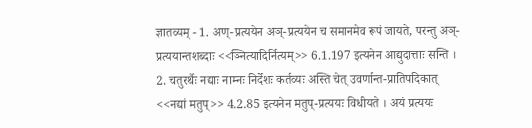ज्ञातव्यम् - 1. अण्-प्रत्ययेन अञ्-प्रत्ययेन च समानमेव रूपं जायते, परन्तु अञ्-प्रत्ययान्तशब्दाः <<ञ्नित्यादिर्नित्यम्>> 6.1.197 इत्यनेन आद्युदात्ताः सन्ति । 2. चतुरर्थैः नद्याः नाम्नः निर्देशः कर्तव्यः अस्ति चेत् उवर्णान्त-प्रातिपदिकात् <<नद्यां मतुप्>> 4.2.85 इत्यनेन मतुप्-प्रत्ययः विधीयते । अयं प्रत्ययः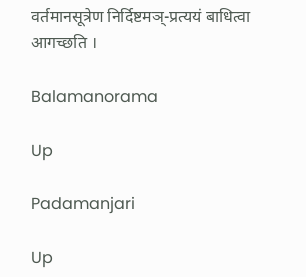वर्तमानसूत्रेण निर्दिष्टमञ्-प्रत्ययं बाधित्वा आगच्छति ।

Balamanorama

Up

Padamanjari

Up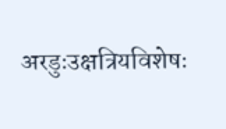अरडुःउक्षत्रियविशेषः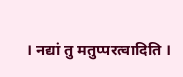। नद्यां तु मतुप्परत्वादिति ।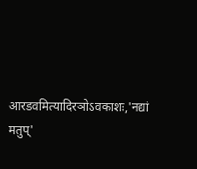आरडवमित्यादिरञोऽवकाशः,'नद्यां मतुप्'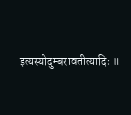इत्यस्योदुम्बरावतीत्यादिः ॥